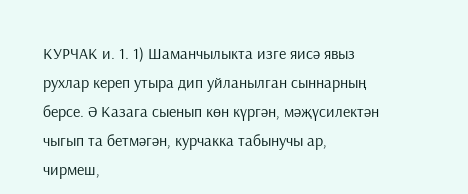КУРЧАК и. 1. 1) Шаманчылыкта изге яисә явыз рухлар кереп утыра дип уйланылган сыннарның берсе. Ә Казага сыенып көн күргән, мәҗүсилектән чыгып та бетмәгән, курчакка табынучы ар, чирмеш,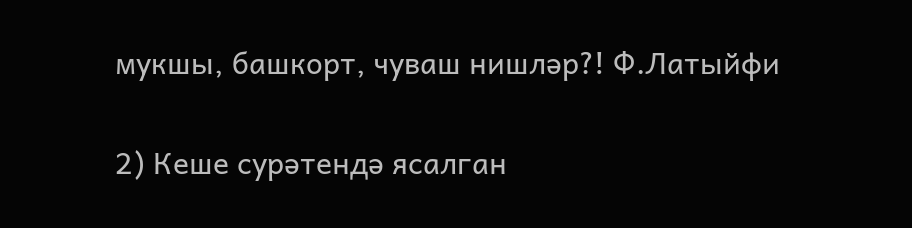мукшы, башкорт, чуваш нишләр?! Ф.Латыйфи

2) Кеше сурәтендә ясалган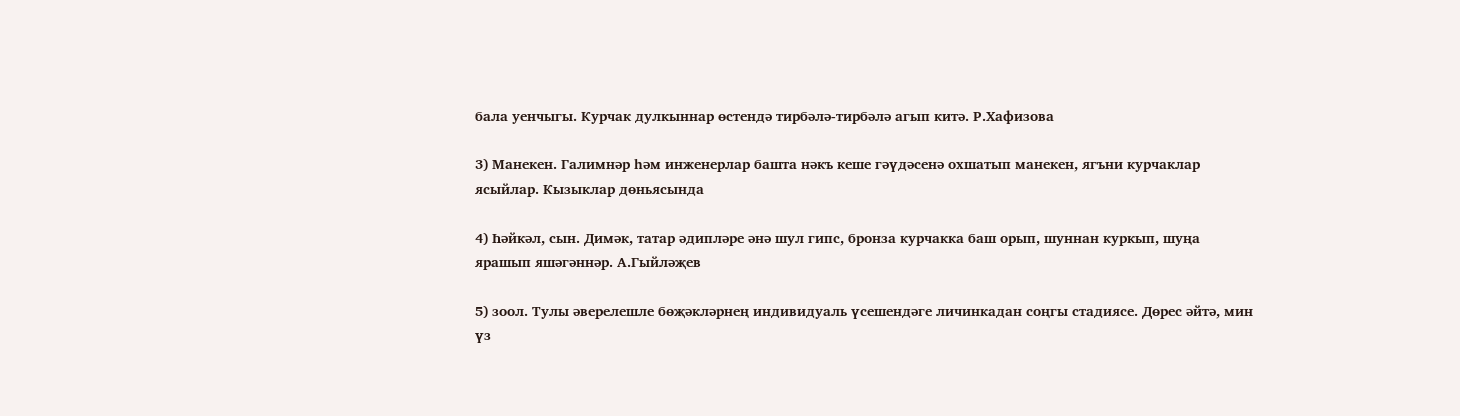бала уенчыгы. Курчак дулкыннар өстендә тирбәлә-тирбәлә агып китә. Р.Хафизова

3) Манекен. Галимнәр һәм инженерлар башта нәкъ кеше гәүдәсенә охшатып манекен, ягъни курчаклар ясыйлар. Кызыклар дөньясында

4) Һәйкәл, сын. Димәк, татар әдипләре әнә шул гипс, бронза курчакка баш орып, шуннан куркып, шуңа ярашып яшәгәннәр. А.Гыйләҗев

5) зоол. Тулы әверелешле бөҗәкләрнең индивидуаль үсешендәге личинкадан соңгы стадиясе. Дөрес әйтә, мин үз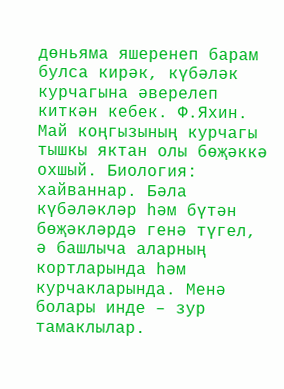дөньяма яшеренеп барам булса кирәк, күбәләк курчагына әверелеп киткән кебек. Ф.Яхин. Май коңгызының курчагы тышкы яктан олы бөҗәккә охшый. Биология: хайваннар. Бәла күбәләкләр һәм бүтән бөҗәкләрдә генә түгел, ә башлыча аларның кортларында һәм курчакларында. Менә болары инде – зур тамаклылар.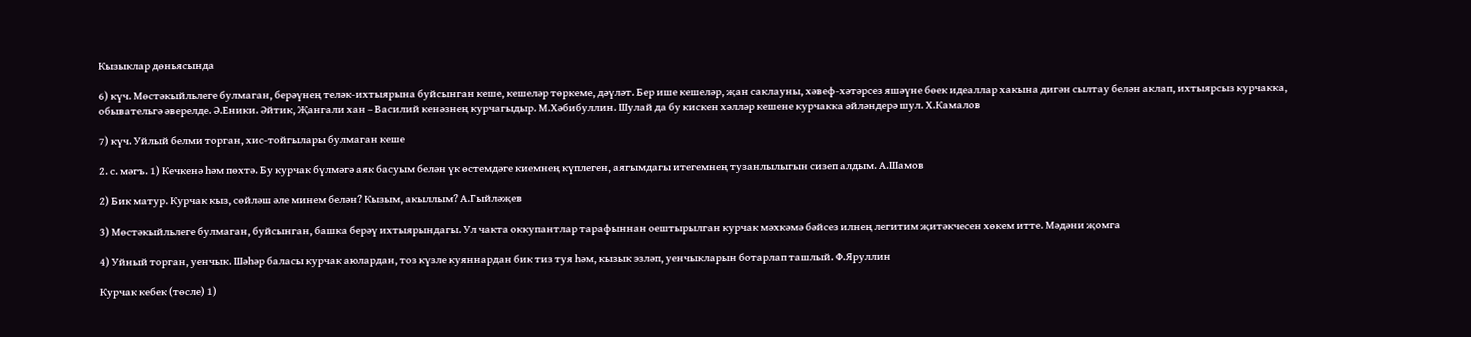Кызыклар дөньясында

6) күч. Мөстәкыйльлеге булмаган, берәүнең теләк-ихтыярына буйсынган кеше, кешеләр төркеме, дәүләт. Бер ише кешеләр, җан саклауны, хәвеф-хәтәрсез яшәүне бөек идеаллар хакына дигән сылтау белән аклап, ихтыярсыз курчакка, обывательгә әверелде. Ә.Еники. Әйтик, Җангали хан – Василий кенәзнең курчагыдыр. М.Хәбибуллин. Шулай да бу кискен хәлләр кешене курчакка әйләндерә шул. Х.Камалов

7) күч. Уйлый белми торган, хис-тойгылары булмаган кеше

2. с. мәгъ. 1) Кечкенә һәм пөхтә. Бу курчак бүлмәгә аяк басуым белән үк өстемдәге киемнең күплеген, аягымдагы итегемнең тузанлылыгын сизеп алдым. А.Шамов

2) Бик матур. Курчак кыз, сөйләш әле минем белән? Кызым, акыллым? А.Гыйләҗев

3) Мөстәкыйльлеге булмаган, буйсынган, башка берәү ихтыярындагы. Ул чакта оккупантлар тарафыннан оештырылган курчак мәхкәмә бәйсез илнең легитим җитәкчесен хөкем итте. Мәдәни җомга

4) Уйный торган, уенчык. Шәһәр баласы курчак аюлардан, тоз күзле куяннардан бик тиз туя һәм, кызык эзләп, уенчыкларын ботарлап ташлый. Ф.Яруллин

Курчак кебек (төсле) 1)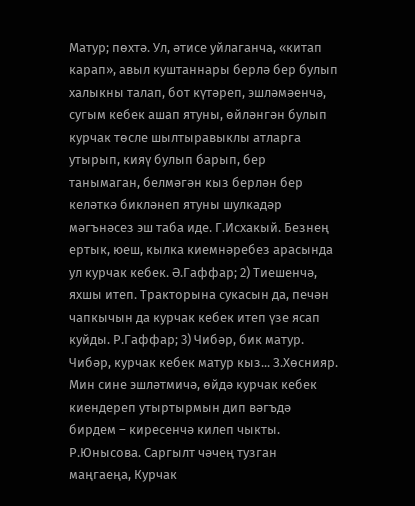Матур; пөхтә. Ул, әтисе уйлаганча, «китап карап», авыл куштаннары берлә бер булып халыкны талап, бот күтәреп, эшләмәенчә, сугым кебек ашап ятуны, өйләнгән булып курчак төсле шылтыравыклы атларга утырып, кияү булып барып, бер танымаган, белмәгән кыз берлән бер келәткә бикләнеп ятуны шулкадәр мәгънәсез эш таба иде. Г.Исхакый. Безнең ертык, юеш, кылка киемнәребез арасында ул курчак кебек. Ә.Гаффар; 2) Тиешенчә, яхшы итеп. Тракторына сукасын да, печән чапкычын да курчак кебек итеп үзе ясап куйды. Р.Гаффар; 3) Чибәр, бик матур. Чибәр, курчак кебек матур кыз... З.Хөснияр. Мин сине эшләтмичә, өйдә курчак кебек киендереп утыртырмын дип вәгъдә бирдем – киресенчә килеп чыкты. Р.Юнысова. Саргылт чәчең тузган маңгаеңа, Курчак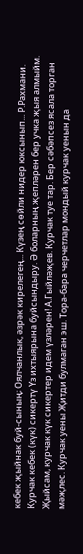кебек җыйнак буй-сының; Оялчанлык, әзрәк кирелегең... Күзең сөйли нидер юксынып... Р.Рахмани. Курчак кебек (күк) сикертү Үз ихтыярына буйсындыру. Ә боларның җепләрен бер учка җыя алмыйм. Җыйсам, курчак күк сикертер идем үзләрен! А.Гыйләҗев. Курчак туе тар. Бер сәбәпсез ясала торган мәҗлес. Курчак уены Җитди булмаган эш. Тора-бара черчетлар мондый курчак уенын да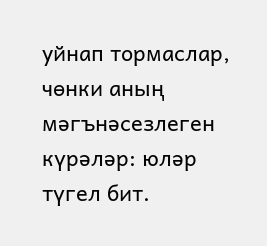уйнап тормаслар, чөнки аның мәгънәсезлеген күрәләр: юләр түгел бит.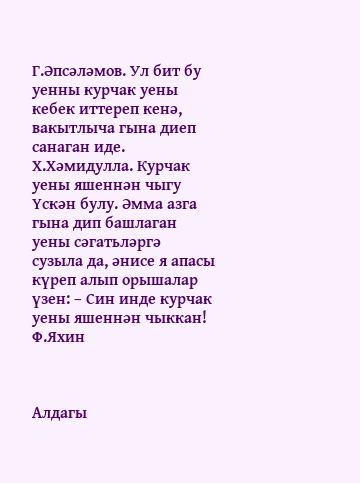Г.Әпсәләмов. Ул бит бу уенны курчак уены кебек иттереп кенә, вакытлыча гына диеп санаган иде. Х.Хәмидулла. Курчак уены яшеннән чыгу Үскән булу. Әмма азга гына дип башлаган уены сәгатьләргә сузыла да, әнисе я апасы күреп алып орышалар үзен: – Син инде курчак уены яшеннән чыккан! Ф.Яхин



Алдагы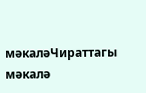мәкаләЧираттагы мәкалә